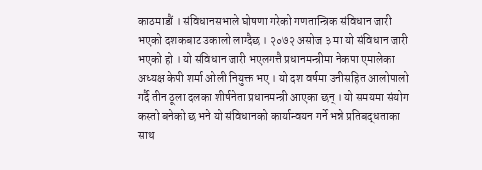काठमाडौं । संविधानसभाले घोषणा गरेको गणतान्त्रिक संविधान जारी भएको दशकबाट उकालो लाग्दैछ । २०७२ असोज ३ मा यो संविधान जारी भएको हो । यो संविधान जारी भएलगत्तै प्रधानमन्त्रीमा नेकपा एमालेका अध्यक्ष केपी शर्मा ओली नियुक्त भए । यो दश वर्षमा उनीसहित आलोपालो गर्दै तीन ठूला दलका शीर्षनेता प्रधानमन्त्री आएका छन् । यो समयमा संयोग कस्तो बनेको छ भने यो संविधानको कार्यान्वयन गर्ने भन्ने प्रतिबद्धताका साथ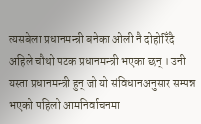त्यसबेला प्रधानमन्त्री बनेका ओली नै दोहोरिँदै अहिले चौथो पटक प्रधानमन्त्री भएका छन् । उनी यस्ता प्रधानमन्त्री हुन् जो यो संविधानअनुसार सम्पन्न भएको पहिलो आमनिर्वाचनमा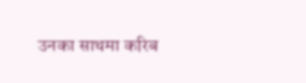उनका साथमा करिब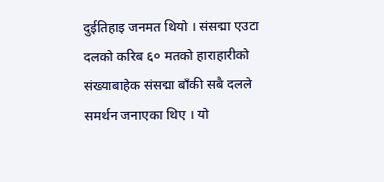दुईतिहाइ जनमत थियो । संसद्मा एउटा दलको करिब ६० मतको हाराहारीको संख्याबाहेक संसद्मा बाँकी सबै दलले समर्थन जनाएका थिए । यो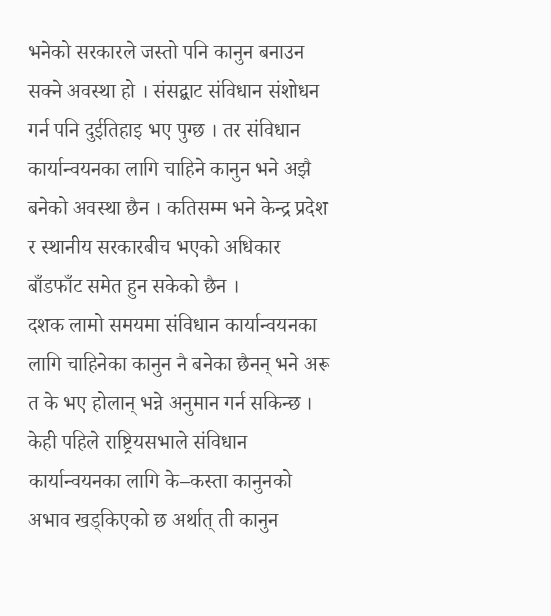भनेको सरकारले जस्तो पनि कानुन बनाउन सक्ने अवस्था हो । संसद्बाट संविधान संशोधन गर्न पनि दुईतिहाइ भए पुग्छ । तर संविधान कार्यान्वयनका लागि चाहिने कानुन भने अझै बनेको अवस्था छैन । कतिसम्म भने केन्द्र प्रदेश र स्थानीय सरकारबीच भएको अधिकार बाँडफाँट समेत हुन सकेको छैन ।
दशक लामो समयमा संविधान कार्यान्वयनका लागि चाहिनेका कानुन नै बनेका छैनन् भने अरू त के भए होलान् भन्ने अनुमान गर्न सकिन्छ । केही पहिले राष्ट्रियसभाले संविधान कार्यान्वयनका लागि के–कस्ता कानुनको अभाव खड्किएको छ अर्थात् ती कानुन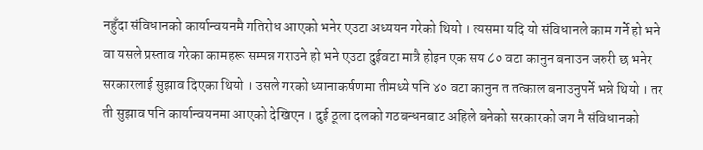नहुँदा संविधानको कार्यान्वयनमै गतिरोध आएको भनेर एउटा अध्ययन गरेको थियो । त्यसमा यदि यो संविधानले काम गर्ने हो भने वा यसले प्रस्ताव गरेका कामहरू सम्पन्न गराउने हो भने एउटा दुईवटा मात्रै होइन एक सय ८० वटा कानुन बनाउन जरुरी छ भनेर सरकारलाई सुझाव दिएका थियो । उसले गरको ध्यानाकर्षणमा तीमध्ये पनि ४० वटा कानुन त तत्काल बनाउनुपर्ने भन्ने थियो । तर ती सुझाव पनि कार्यान्वयनमा आएको देखिएन । दुई ठूला दलको गठबन्धनबाट अहिले बनेको सरकारको जग नै संविधानको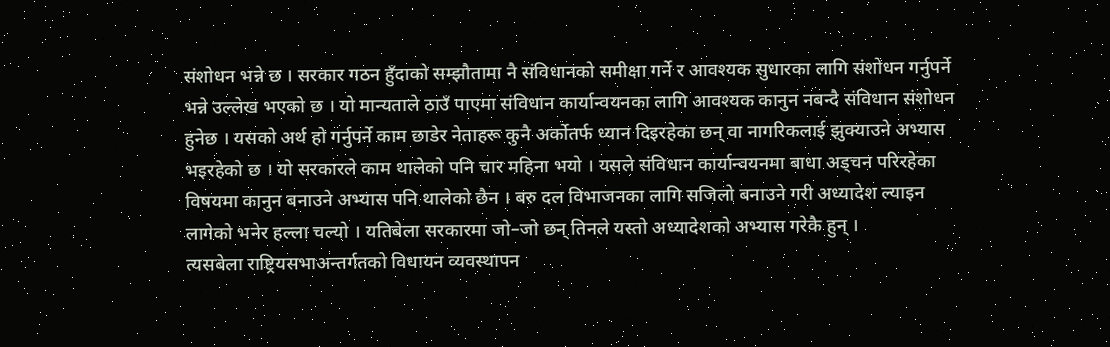संशोधन भन्ने छ । सरकार गठन हुँदाको सम्झौतामा नै संविधानको समीक्षा गर्ने र आवश्यक सुधारका लागि संशोधन गर्नुपर्ने भन्ने उल्लेख भएको छ । यो मान्यताले ठाउँ पाएमा संविधान कार्यान्वयनका लागि आवश्यक कानुन नबन्दै संविधान संशोधन हुनेछ । यसको अर्थ हो गर्नुपर्ने काम छाडेर नेताहरू कुनै अर्कोतर्फ ध्यान दिइरहेका छन् वा नागरिकलाई झुक्याउने अभ्यास भइरहेको छ । यो सरकारले काम थालेको पनि चार महिना भयो । यसले संविधान कार्यान्वयनमा बाधा अड्चन परिरहेका विषयमा कानुन बनाउने अभ्यास पनि थालेको छैन । बरु दल विभाजनका लागि सजिलो बनाउने गरी अध्यादेश ल्याइन लागेको भनेर हल्ला चल्यो । यतिबेला सरकारमा जो–जो छन् तिनले यस्तो अध्यादेशको अभ्यास गरेकै हुन् ।
त्यसबेला राष्ट्रियसभाअन्तर्गतको विधायन व्यवस्थापन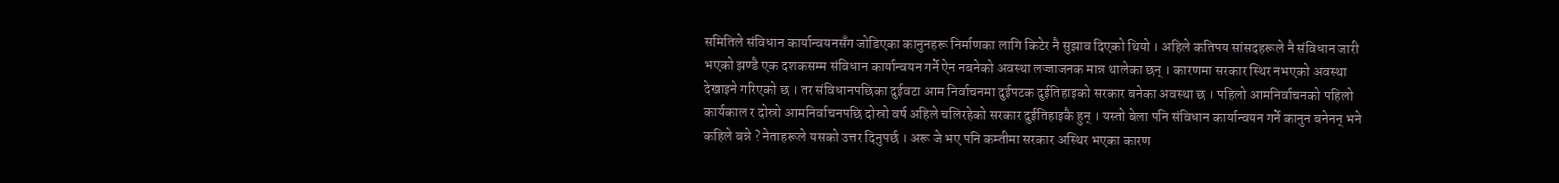समितिले संविधान कार्यान्वयनसँग जोडिएका कानुनहरू निर्माणका लागि किटेर नै सुझाव दिएको थियो । अहिले कतिपय सांसदहरूले नै संविधान जारी भएको झण्डै एक दशकसम्म संविधान कार्यान्वयन गर्ने ऐन नबनेको अवस्था लज्जाजनक मान्न थालेका छन् । कारणमा सरकार स्थिर नभएको अवस्था देखाइने गरिएको छ । तर संविधानपछिका दुईवटा आम निर्वाचनमा दुईपटक दुईतिहाइको सरकार बनेका अवस्था छ । पहिलो आमनिर्वाचनको पहिलो कार्यकाल र दोस्रो आमनिर्वाचनपछि दोस्रो वर्ष अहिले चलिरहेको सरकार दुईतिहाइकै हुन् । यस्तो बेला पनि संविधान कार्यान्वयन गर्ने कानुन बनेनन् भने कहिले बन्ने ? नेताहरूले यसको उत्तर दिनुपर्छ । अरू जे भए पनि कम्तीमा सरकार अस्थिर भएका कारण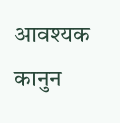आवश्यक कानुन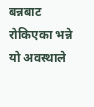बन्नबाट रोकिएका भन्ने यो अवस्थाले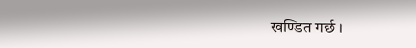खण्डित गर्छ ।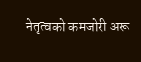नेतृत्वको कमजोरी अरू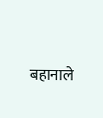बहानाले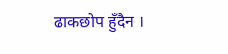ढाकछोप हुँदैन ।